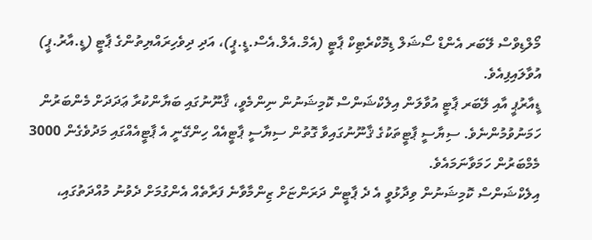މޯލްޑިވްސް ލޭބަރ އެންޑް ސޯޝަލް ޑިމޮކްރެޓިކް ޕާޓީ (އެމް.އެލް.އެސް.ޑީ.ޕީ)، އަދި ދިވެހިރައްޔިތުންގެ ޕާޓީ (ޑީ.އާރު.ޕީ) އުވާލައިފިއެވެ.
ޑީއާރުޕީ އާއި ލޭބަރ ޕާޓީ އުވާލަން އިލެކްޝަންސް ކޮމިޝަނުން ނިންމެވީ، ޤާނޫނުގައި ބަޔާންކުރާ ޢަދަދަށް މެންބަރުން ހަމަނުވުމުންނެވެ. ސިޔާސީ ޕާޓީތަކުގެ ޤާނޫނުގައިވާ ގޮތުން ސިޔާސީ ޕާޓީއެއް ހިންގޭނީ އެ ޕާޓީއެއްގައި މަދުވެގެން 3000 މެމްބަރުން ހަމަވާނަމައެވެ.
އިލެކްޝަންސް ކޮމިޝަނުން ވިދާޅުވީ އެ ދެ ޕާޓީން ދަރަންޏަށް ޒިންމާވާނެ ފަރާތެއް އެންގުމަށް ދެވުނު މުއްދަތުގައި،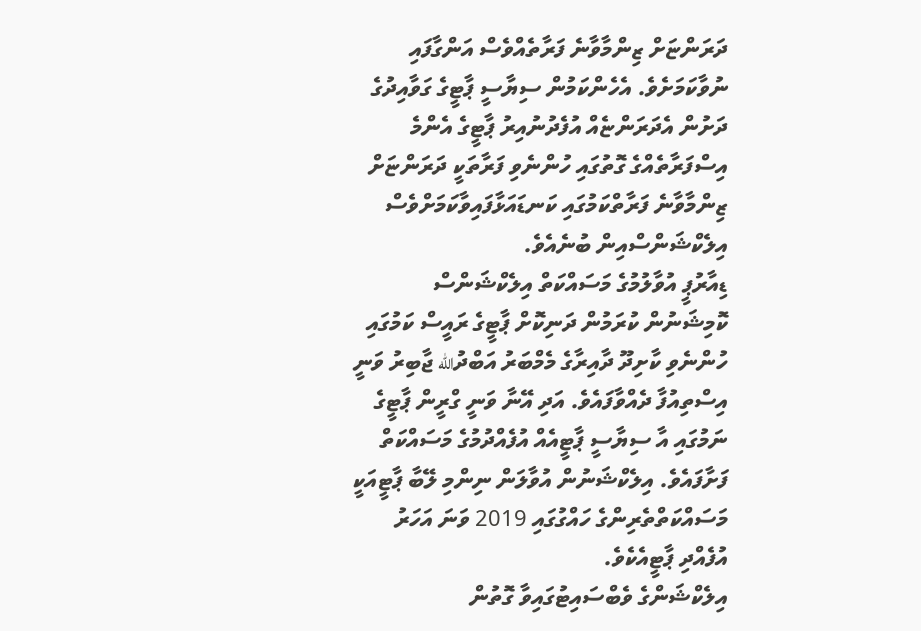ދަރަންޏަށް ޒިންމާވާނެ ފަރާތެއްވެސް އަންގާފައި ނުވާކަމަށެވެ. އެހެންކަމުން ސިޔާސީ ޕާޓީގެ ގަވާއިދުގެ ދަށުން އެދަރަންޏެއް އުފެދުނުއިރު ޕާޓީގެ އެންމެ އިސްފަރާތެއްގެ ގޮތުގައި ހުންނެވި ފަރާތަކީ ދަރަންޏަށް ޒިންމާވާނެ ފަރާތްކަމުގައި ކަނޑައަޅާފައިވާކަމަށްވެސް އިލެކްޝަންސްއިން ބުނެއެވެ.
ޑިއާރުޕީ އުވާލުމުގެ މަސައްކަތް އިލެކްޝަންސް ކޮމިޝަނުން ކުރަމުން ދަނިކޮށް ޕާޓީގެ ރައީސް ކަމުގައި ހުންނެވި ކާށިދޫ ދާއިރާގެ މެމްބަރު އަބްދުالله ޖާބިރު ވަނީ އިސްތިއުފާ ދެއްވާފައެވެ. އަދި އޭނާ ވަނީ ގްރީން ޕާޓީގެ ނަމުގައި އާ ސިޔާސީ ޕާޓީއެއް އުފެއްދުމުގެ މަސައްކަތް ފަށާފައެވެ. އިލެކްޝަނުން އުވާލަން ނިންމި ލޭބާ ޕާޓީއަކީ މަސައްކަތްތެރިންގެ ހައްގުގައި 2019 ވަނަ އަހަރު އުފެއްދި ޕާޓީއެކެވެ.
އިލެކްޝަންގެ ވެބްސައިޓުގައިވާ ގޮތުން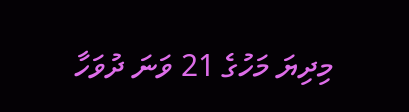މިދިޔަ މަހުގެ 21 ވަނަ ދުވަހާ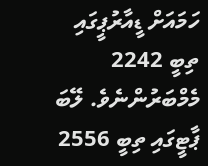ހަމައަށް ޑީއާރުޕީގައި ތިބީ 2242 މެމްބަރުންނެވެ. ލޭބަ ޕާޓީގައި ތިބީ 2556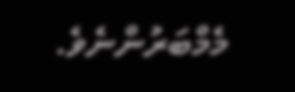މެމްބަރުންނެވެ.